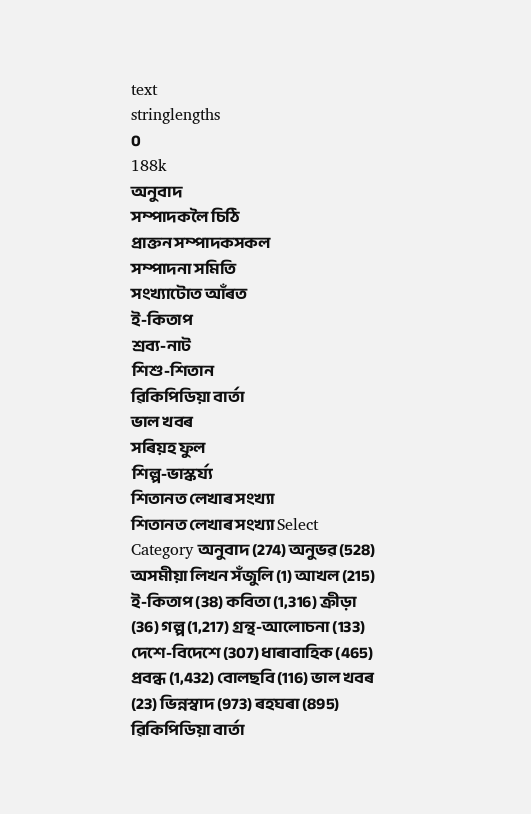text
stringlengths
0
188k
অনুবাদ
সম্পাদকলৈ চিঠি
প্ৰাক্তন সম্পাদকসকল
সম্পাদনা সমিতি
সংখ্যাটোত আঁৰত
ই-কিতাপ
শ্ৰব্য-নাট
শিশু-শিতান
ৱিকিপিডিয়া বাৰ্তা
ভাল খবৰ
সৰিয়হ ফুল
শিল্প-ভাস্কৰ্য্য
শিতানত লেখাৰ সংখ্যা
শিতানত লেখাৰ সংখ্যা Select Category অনুবাদ (274) অনুভৱ (528) অসমীয়া লিখন সঁজুলি (1) আখল (215) ই-কিতাপ (38) কবিতা (1,316) ক্ৰীড়া (36) গল্প (1,217) গ্রন্থ-আলোচনা (133) দেশে-বিদেশে (307) ধাৰাবাহিক (465) প্ৰবন্ধ (1,432) বোলছবি (116) ভাল খবৰ (23) ভিন্নস্বাদ (973) ৰহঘৰা (895) ৱিকিপিডিয়া বাৰ্তা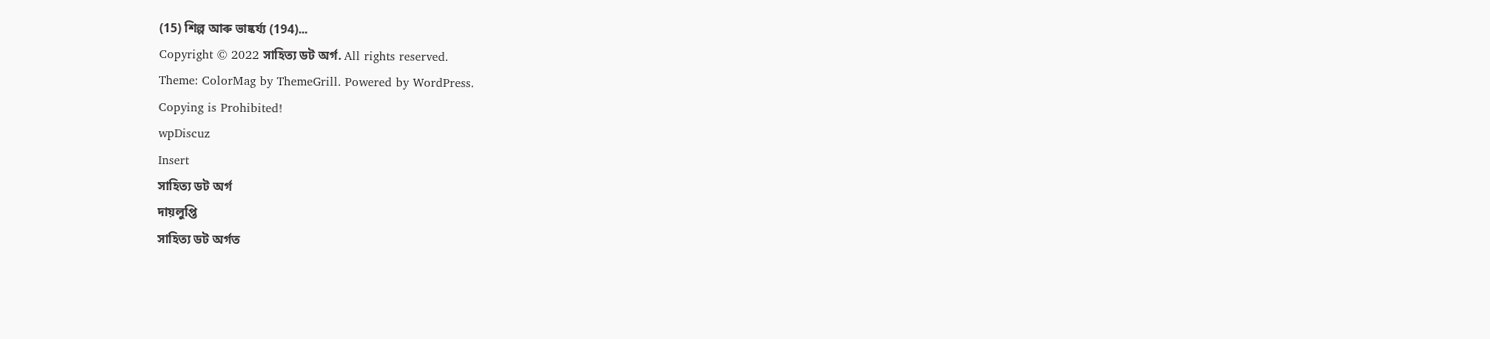(15) শিল্প আৰু ভাষ্কৰ্য্য (194)...
Copyright © 2022 সাহিত্য ডট অৰ্গ. All rights reserved.
Theme: ColorMag by ThemeGrill. Powered by WordPress.
Copying is Prohibited!
wpDiscuz
Insert
সাহিত্য ডট অৰ্গ
দায়লুপ্তি
সাহিত্য ডট অৰ্গত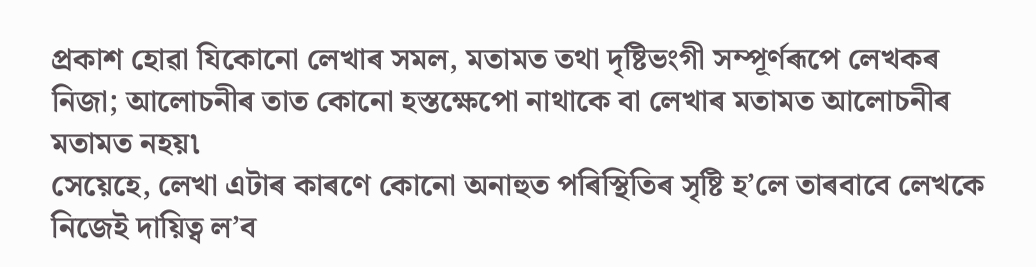প্ৰকাশ হোৱা যিকোনো লেখাৰ সমল, মতামত তথা দৃষ্টিভংগী সম্পূৰ্ণৰূপে লেখকৰ নিজা; আলোচনীৰ তাত কোনো হস্তক্ষেপো নাথাকে বা লেখাৰ মতামত আলোচনীৰ মতামত নহয়৷
সেয়েহে, লেখা এটাৰ কাৰণে কোনো অনাহুত পৰিস্থিতিৰ সৃষ্টি হ’লে তাৰবাবে লেখকে নিজেই দায়িত্ব ল’ব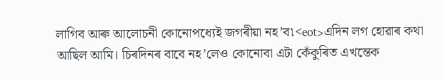লাগিব আৰু আলোচনী কোনোপধ্যেই জগৰীয়া নহ’ব৷<eot>এদিন লগ হোৱাৰ কথা আছিল আমি। চিৰদিনৰ বাবে নহ’লেও কোনোবা এটা কেঁকুৰিত এখন্তেক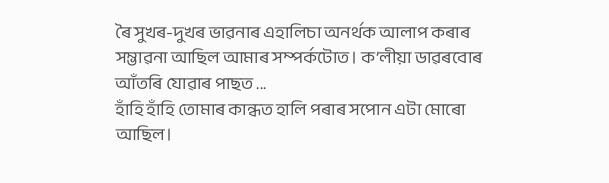ৰৈ সুখৰ-দুখৰ ভাৱনাৰ এহালিচা অনৰ্থক আলাপ কৰাৰ সম্ভাৱনা আছিল আমাৰ সম্পৰ্কটোত। ক’লীয়া ডাৱৰবোৰ আঁতৰি যোৱাৰ পাছত ...
হাঁহি হাঁহি তোমাৰ কান্ধত হালি পৰাৰ সপোন এটা মোৰো আছিল।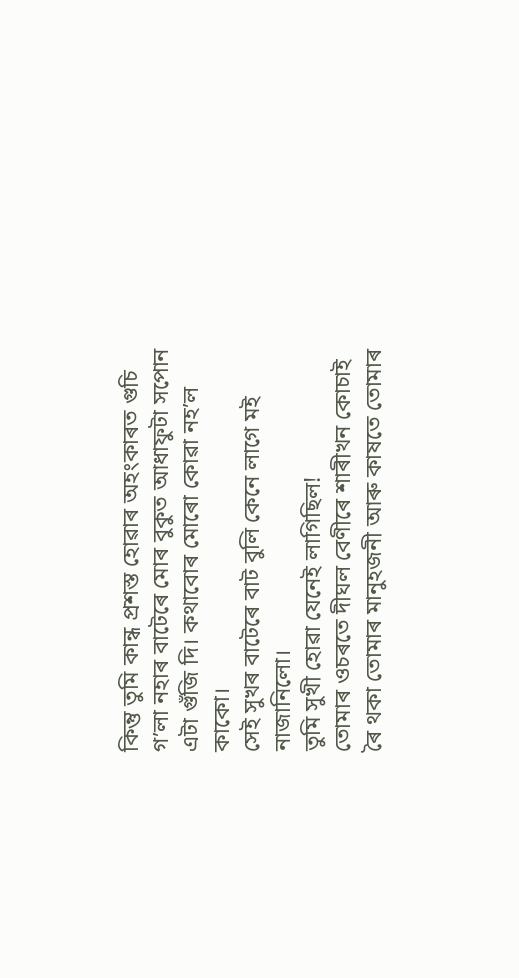কিন্তু তুমি কান্ধ প্ৰশস্ত হোৱাৰ অহংকাৰত গুচি গ’লা নহাৰ বাটেৰে মোৰ বুকুত আধাফুটা সপোন এটা গুঁজি দি। কথাবোৰ মোৰো কোৱা নহ’ল কাকো।
সেই সুখৰ বাটেৰে বাট বুলি কেনে লাগে মই নাজানিলো।
তুমি সুখী হোৱা যেনেই লাগিছিল!
তোমাৰ ওচৰতে দীঘল বেণীৰে শাৰীখন কোচাই ৰৈ থকা তোমাৰ মানুহজনী আৰু কাষতে তোমাৰ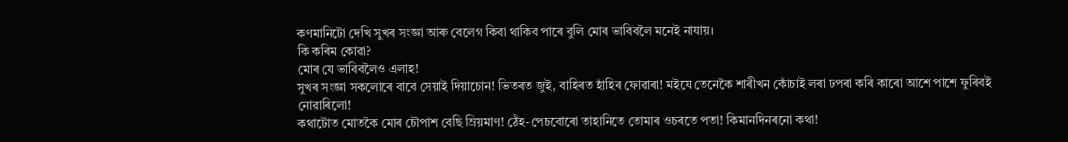কণমানিটো দেখি সুখৰ সংজ্ঞা আৰু বেলেগ কিবা থাকিব পাৰে বুলি মোৰ ভাবিবলৈ মনেই নাযায়।
কি কৰিম কোৱা?
মোৰ যে ভাবিবলৈও এলাহ!
সুখৰ সংজ্ঞা সকলোৰে বাবে সেয়াই দিয়াচোন! ভিতৰত জুই, বাহিৰত হাঁহিৰ ফোৱাৰা! মইযে তেনেকৈ শাৰীখন কোঁচাই লৰা ঢপৰা কৰি কাৰো আশে পাশে ফুৰিবই নোৱাৰিলো!
কথাটোত মোতকৈ মোৰ চৌপাশ বেছি ম্ৰিয়মাণ! ঠেঁহ-পেচবোৰো তাহানিতে তোমাৰ ওচৰতে পতা! কিমানদিনৰনো কথা!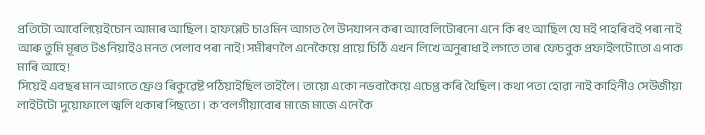প্ৰতিটো আবেলিয়েইচোন আমাৰ আছিল। হাফপ্লেট চাওমিন আগত লৈ উদযাপন কৰা আবেলিটোৰনো এনে কি ৰং আছিল যে মই পাহৰিবই পৰা নাই আৰু তুমি মূৰত টঙনিয়াইও মনত পেলাব পৰা নাই! সমীৰণলৈ এনেকৈয়ে প্ৰায়ে চিঠি এখন লিখে অনুৰাধাই লগতে তাৰ ফেচবুক প্ৰফাইলটোতো এপাক মাৰি আহে!
সিয়েই এবছৰ মান আগতে ফ্ৰেণ্ড ৰিকুৱেষ্ট পঠিয়াইছিল তাইলৈ। তায়ো একো নভবাকৈয়ে এচেপ্ত কৰি থৈছিল। কথা পতা হোৱা নাই কাহিনীও সেউজীয়া লাইটটো দুয়োফালে জ্বলি থকাৰ পিছতো। ক’বলগীয়াবোৰ মাজে মাজে এনেকৈ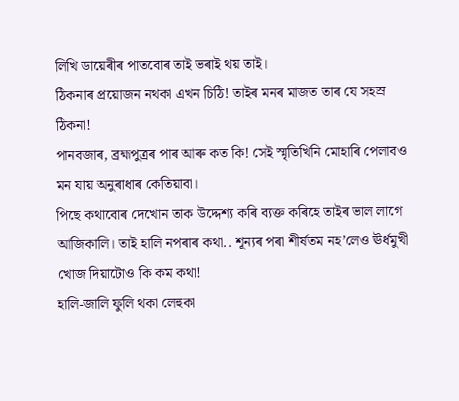লিখি ডায়েৰীৰ পাতবোৰ তাই ভৰাই থয় তাই।
ঠিকনাৰ প্ৰয়োজন নথকা এখন চিঠি! তাইৰ মনৰ মাজত তাৰ যে সহস্ৰ ঠিকনা!
পানবজাৰ, ব্ৰহ্মপুত্ৰৰ পাৰ আৰু কত কি! সেই স্মৃতিখিনি মোহাৰি পেলাবও মন যায় অনুৰাধাৰ কেতিয়াবা।
পিছে কথাবোৰ দেখোন তাক উদ্দেশ্য কৰি ব্যক্ত কৰিহে তাইৰ ভাল লাগে আজিকালি। তাই হালি নপৰাৰ কথা.. শূন্যৰ পৰা শীৰ্ষতম নহ’লেও ঊৰ্ধমুখী খোজ দিয়াটোও কি কম কথা!
হালি-জালি ফুলি থকা লেহুকা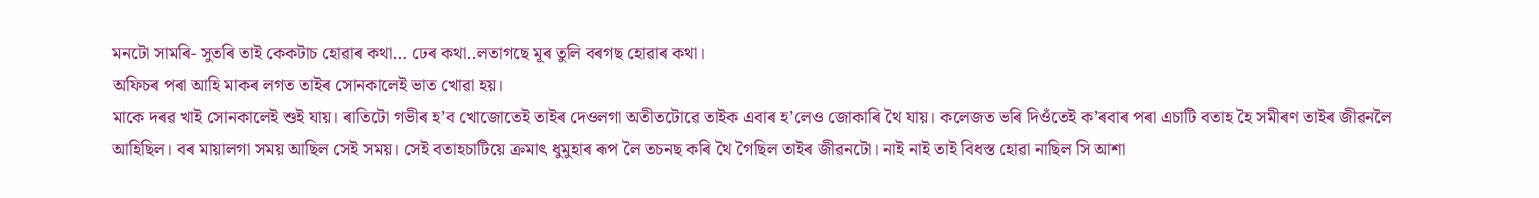মনটো সামৰি- সুতৰি তাই কেকটাচ হোৱাৰ কথা… ঢেৰ কথা..লতাগছে মূৰ তুলি বৰগছ হোৱাৰ কথা।
অফিচৰ পৰা আহি মাকৰ লগত তাইৰ সোনকালেই ভাত খোৱা হয়।
মাকে দৰৱ খাই সোনকালেই শুই যায়। ৰাতিটো গভীৰ হ’ব খোজোতেই তাইৰ দেওলগা অতীতটোৱে তাইক এবাৰ হ’লেও জোকাৰি থৈ যায়। কলেজত ভৰি দিওঁতেই ক’ৰবাৰ পৰা এচাটি বতাহ হৈ সমীৰণ তাইৰ জীৱনলৈ আহিছিল। বৰ মায়ালগা সময় আছিল সেই সময়। সেই বতাহচাটিয়ে ক্ৰমাৎ ধুমুহাৰ ৰূপ লৈ তচনছ কৰি থৈ গৈছিল তাইৰ জীৱনটো। নাই নাই তাই বিধস্ত হোৱা নাছিল সি আশা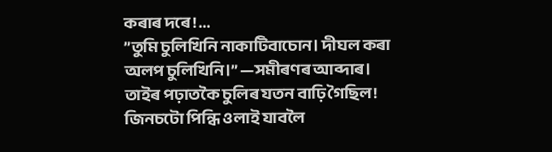কৰাৰ দৰে! ...
”তুমি চুলিখিনি নাকাটিবাচোন। দীঘল কৰা অলপ চুলিখিনি।” —সমীৰণৰ আব্দাৰ।
তাইৰ পঢ়াতকৈ চুলিৰ যতন বাঢ়ি গৈছিল! জিনচটো পিন্ধি ওলাই যাবলৈ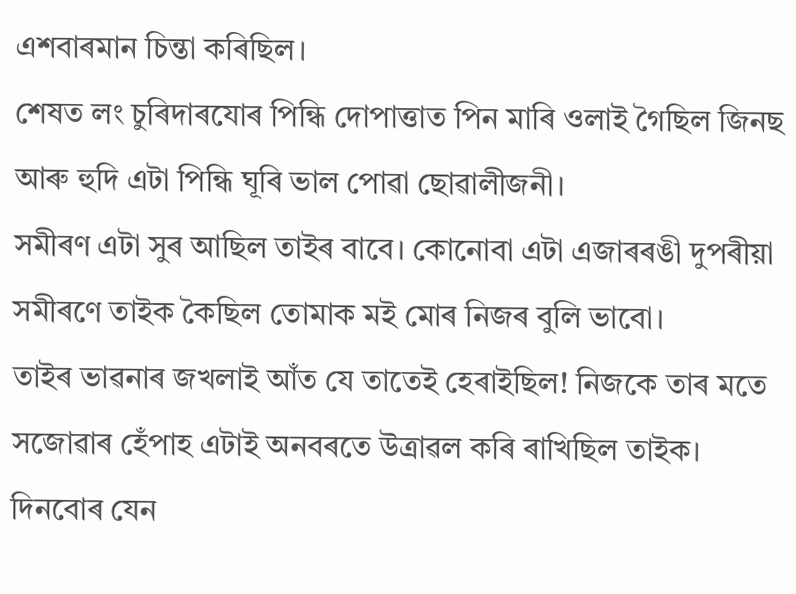এশবাৰমান চিন্তা কৰিছিল।
শেষত লং চুৰিদাৰযোৰ পিন্ধি দোপাত্তাত পিন মাৰি ওলাই গৈছিল জিনছ আৰু হুদি এটা পিন্ধি ঘূৰি ভাল পোৱা ছোৱালীজনী।
সমীৰণ এটা সুৰ আছিল তাইৰ বাবে। কোনোবা এটা এজাৰৰঙী দুপৰীয়া সমীৰণে তাইক কৈছিল তোমাক মই মোৰ নিজৰ বুলি ভাবো।
তাইৰ ভাৱনাৰ জখলাই আঁত যে তাতেই হেৰাইছিল! নিজকে তাৰ মতে সজোৱাৰ হেঁপাহ এটাই অনবৰতে উত্ৰাৱল কৰি ৰাখিছিল তাইক। দিনবোৰ যেন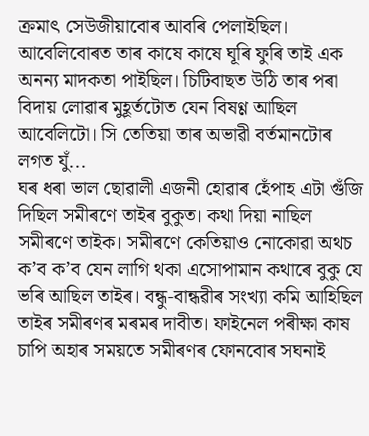ক্ৰমাৎ সেউজীয়াবোৰ আবৰি পেলাইছিল। আবেলিবোৰত তাৰ কাষে কাষে ঘূৰি ফুৰি তাই এক অনন্য মাদকতা পাইছিল। চিটিবাছত উঠি তাৰ পৰা বিদায় লোৱাৰ মুহূৰ্তটোত যেন বিষণ্ণ আছিল আবেলিটো। সি তেতিয়া তাৰ অভাৱী বৰ্তমানটোৰ লগত যুঁ...
ঘৰ ধৰা ভাল ছোৱালী এজনী হোৱাৰ হেঁপাহ এটা গুঁজি দিছিল সমীৰণে তাইৰ বুকুত। কথা দিয়া নাছিল সমীৰণে তাইক। সমীৰণে কেতিয়াও নোকোৱা অথচ ক’ব ক’ব যেন লাগি থকা এসোপামান কথাৰে বুকু যে ভৰি আছিল তাইৰ। বন্ধু-বান্ধৱীৰ সংখ্যা কমি আহিছিল তাইৰ সমীৰণৰ মৰমৰ দাবীত। ফাইনেল পৰীক্ষা কাষ চাপি অহাৰ সময়তে সমীৰণৰ ফোনবোৰ সঘনাই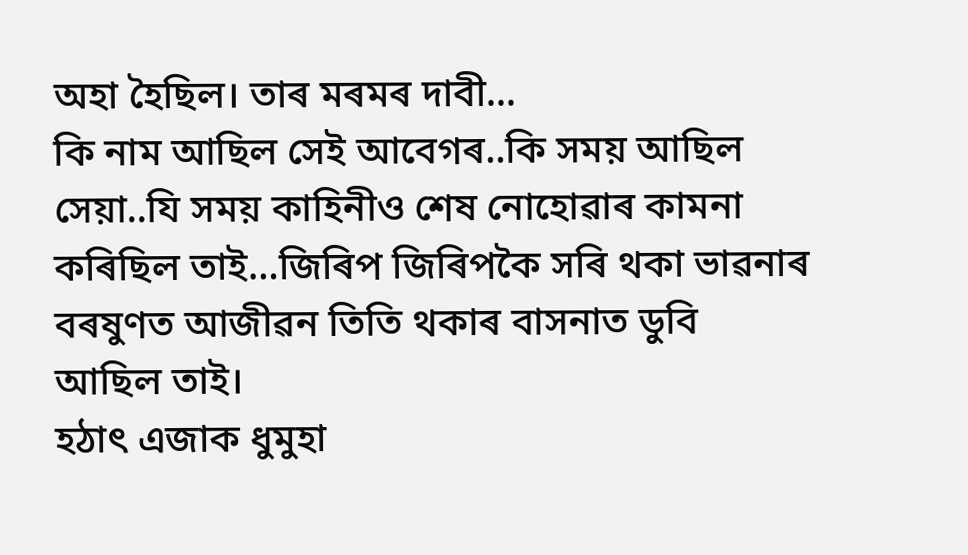অহা হৈছিল। তাৰ মৰমৰ দাবী...
কি নাম আছিল সেই আবেগৰ..কি সময় আছিল সেয়া..যি সময় কাহিনীও শেষ নোহোৱাৰ কামনা কৰিছিল তাই…জিৰিপ জিৰিপকৈ সৰি থকা ভাৱনাৰ বৰষুণত আজীৱন তিতি থকাৰ বাসনাত ডুবি আছিল তাই।
হঠাৎ এজাক ধুমুহা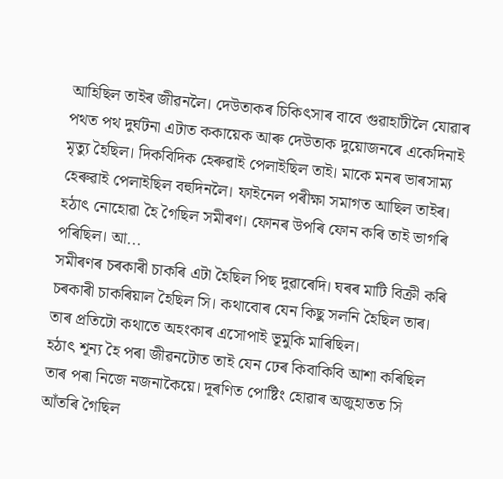আহিছিল তাইৰ জীৱনলৈ। দেউতাকৰ চিকিৎসাৰ বাবে গুৱাহাটীলৈ যোৱাৰ পথত পথ দুৰ্ঘটনা এটাত ককায়েক আৰু দেউতাক দুয়োজনৰে একেদিনাই মৃত্যু হৈছিল। দিকবিদিক হেৰুৱাই পেলাইছিল তাই। মাকে মনৰ ভাৰসাম্য হেৰুৱাই পেলাইছিল বহুদিনলৈ। ফাইনেল পৰীক্ষা সমাগত আছিল তাইৰ। হঠাৎ নোহোৱা হৈ গৈছিল সমীৰণ। ফোনৰ উপৰি ফোন কৰি তাই ভাগৰি পৰিছিল। আ...
সমীৰণৰ চৰকাৰী চাকৰি এটা হৈছিল পিছ দুৱাৰেদি। ঘৰৰ মাটি বিক্ৰী কৰি চৰকাৰী চাকৰিয়াল হৈছিল সি। কথাবোৰ যেন কিছু সলনি হৈছিল তাৰ। তাৰ প্ৰতিটো কথাতে অহংকাৰ এসোপাই ভূমুকি মাৰিছিল।
হঠাৎ শূন্য হৈ পৰা জীৱনটোত তাই যেন ঢেৰ কিবাকিবি আশা কৰিছিল তাৰ পৰা নিজে নজনাকৈয়ে। দূৰণিত পোষ্টিং হোৱাৰ অজুহাতত সি আঁতৰি গৈছিল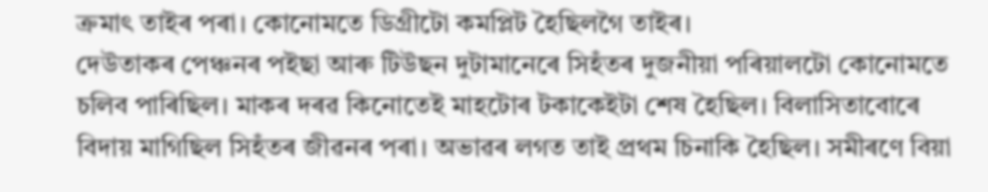ক্ৰমাৎ তাইৰ পৰা। কোনোমতে ডিগ্ৰীটো কমপ্লিট হৈছিলগৈ তাইৰ।
দেউতাকৰ পেঞ্চনৰ পইছা আৰু টিউছন দুটামানেৰে সিহঁতৰ দুজনীয়া পৰিয়ালটো কোনোমতে চলিব পাৰিছিল। মাকৰ দৰৱ কিনোতেই মাহটোৰ টকাকেইটা শেষ হৈছিল। বিলাসিতাবোৰে বিদায় মাগিছিল সিহঁতৰ জীৱনৰ পৰা। অভাৱৰ লগত তাই প্ৰথম চিনাকি হৈছিল। সমীৰণে বিয়া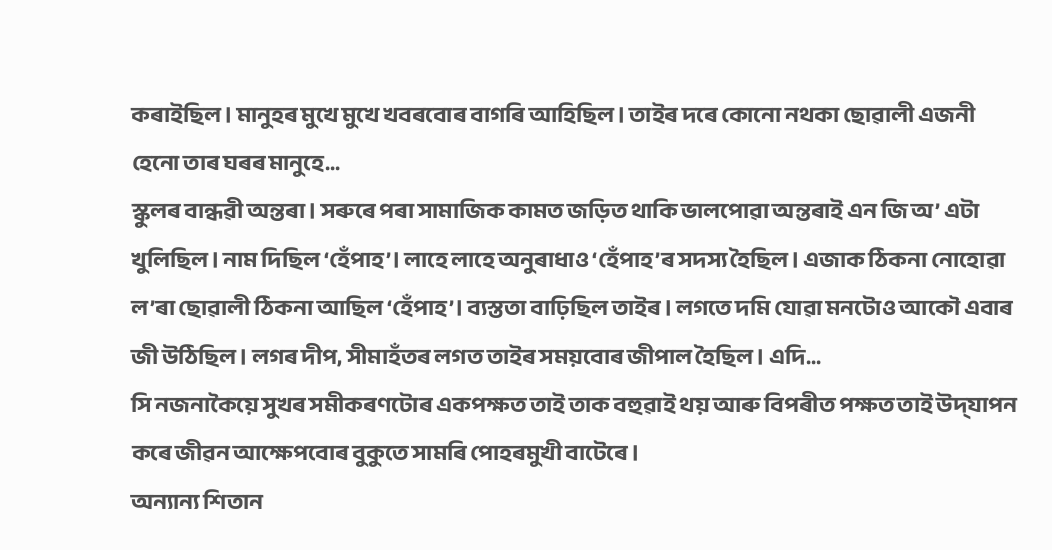কৰাইছিল। মানুহৰ মুখে মুখে খবৰবোৰ বাগৰি আহিছিল। তাইৰ দৰে কোনো নথকা ছোৱালী এজনী হেনো তাৰ ঘৰৰ মানুহে...
স্কুলৰ বান্ধৱী অন্তৰা। সৰুৰে পৰা সামাজিক কামত জড়িত থাকি ভালপোৱা অন্তৰাই এন জি অ’ এটা খুলিছিল। নাম দিছিল ‘হেঁপাহ’। লাহে লাহে অনুৰাধাও ‘হেঁপাহ’ৰ সদস্য হৈছিল। এজাক ঠিকনা নোহোৱা ল’ৰা ছোৱালী ঠিকনা আছিল ‘হেঁপাহ’। ব্যস্ততা বাঢ়িছিল তাইৰ। লগতে দমি যোৱা মনটোও আকৌ এবাৰ জী উঠিছিল। লগৰ দীপ, সীমাহঁতৰ লগত তাইৰ সময়বোৰ জীপাল হৈছিল। এদি...
সি নজনাকৈয়ে সুখৰ সমীকৰণটোৰ একপক্ষত তাই তাক বহুৱাই থয় আৰু বিপৰীত পক্ষত তাই উদ্‌যাপন কৰে জীৱন আক্ষেপবোৰ বুকুতে সামৰি পোহৰমুখী বাটেৰে।
অন্যান্য শিতান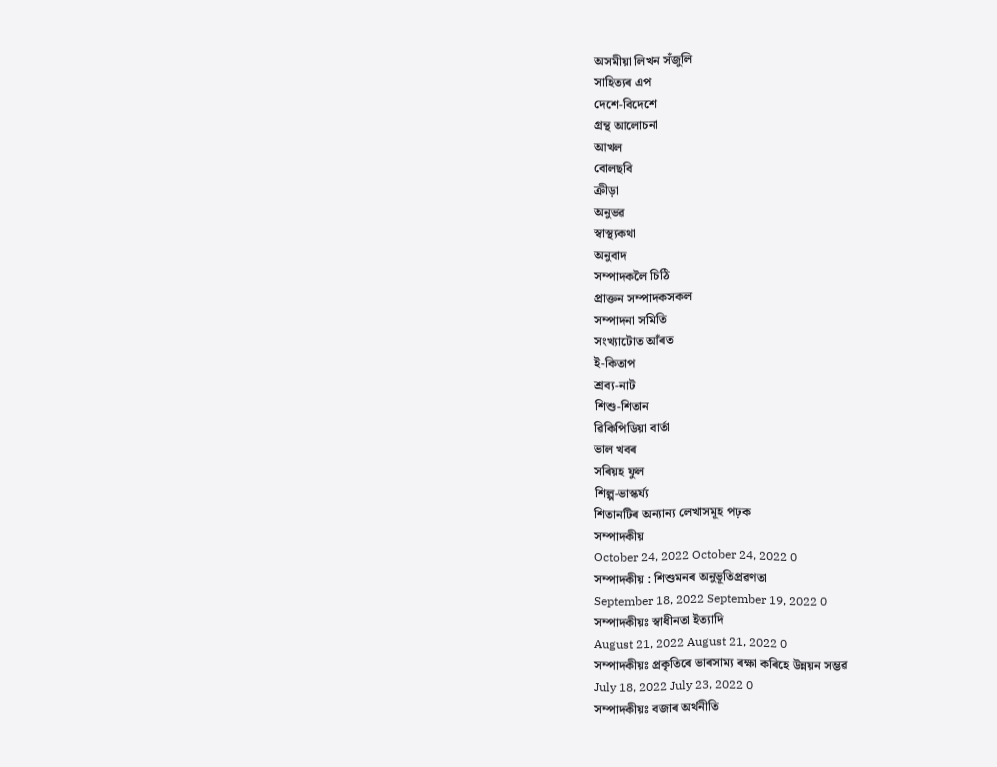অসমীয়া লিখন সঁজুলি
সাহিত্যৰ এপ
দেশে-বিদেশে
গ্ৰন্থ আলোচনা
আখল
বোলছবি
ক্ৰীড়া
অনুভৱ
স্বাস্থ্যকথা
অনুবাদ
সম্পাদকলৈ চিঠি
প্ৰাক্তন সম্পাদকসকল
সম্পাদনা সমিতি
সংখ্যাটোত আঁৰত
ই-কিতাপ
শ্ৰব্য-নাট
শিশু-শিতান
ৱিকিপিডিয়া বাৰ্তা
ভাল খবৰ
সৰিয়হ ফুল
শিল্প-ভাস্কৰ্য্য
শিতানটিৰ অন্যান্য লেখাসমূহ পঢ়ক
সম্পাদকীয়
October 24, 2022 October 24, 2022 0
সম্পাদকীয় : শিশুমনৰ অনুভূতিপ্ৰৱণতা
September 18, 2022 September 19, 2022 0
সম্পাদকীয়ঃ স্বাধীনতা ইত্যাদি
August 21, 2022 August 21, 2022 0
সম্পাদকীয়ঃ প্ৰকৃতিৰে ভাৰসাম্য ৰক্ষা কৰিহে উন্নয়ন সম্ভৱ
July 18, 2022 July 23, 2022 0
সম্পাদকীয়ঃ বজাৰ অৰ্থনীতি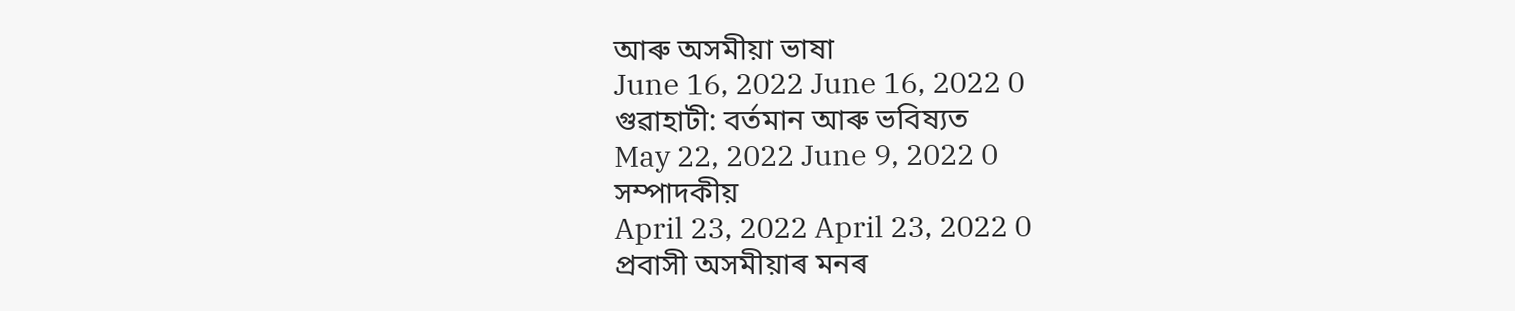আৰু অসমীয়া ভাষা
June 16, 2022 June 16, 2022 0
গুৱাহাটী: বৰ্তমান আৰু ভবিষ্যত
May 22, 2022 June 9, 2022 0
সম্পাদকীয়
April 23, 2022 April 23, 2022 0
প্ৰবাসী অসমীয়াৰ মনৰ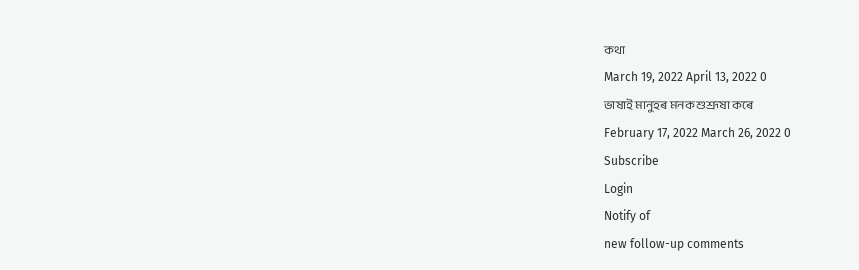কথা
March 19, 2022 April 13, 2022 0
ভাষাই মানুহৰ মনক শুশ্ৰূষা কৰে
February 17, 2022 March 26, 2022 0
Subscribe
Login
Notify of
new follow-up comments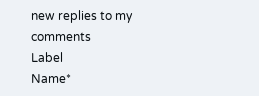new replies to my comments
Label
Name*